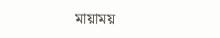মায়াময়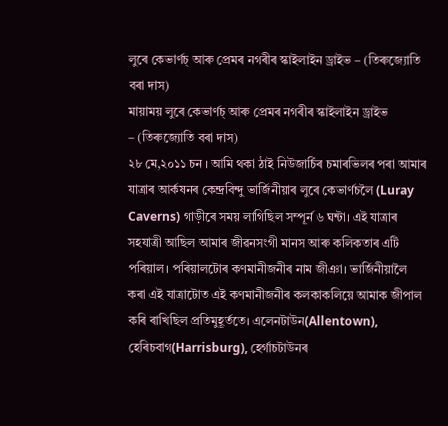লুৰে কেভাৰ্ণচ্ আৰু প্ৰেমৰ নগৰীৰ স্কাইলাইন ড্ৰাইভ – (তিৰুজ্যোতি বৰা দাস)
মায়াময় লুৰে কেভাৰ্ণচ্ আৰু প্ৰেমৰ নগৰীৰ স্কাইলাইন ড্ৰাইভ
– (তিৰুজ্যোতি বৰা দাস)
২৮ মে,২০১১ চন । আমি থকা ঠাই নিউজার্চিৰ চমাৰভিলৰ পৰা আমাৰ যাত্ৰাৰ আর্কষনৰ কেন্দ্ৰবিন্দু ভার্জিনীয়াৰ লুৰে কেভাৰ্ণচলৈ (Luray Caverns) গাড়ীৰে সময় লাগিছিল সম্পূর্ন ৬ ঘন্টা। এই যাত্ৰাৰ সহযাত্ৰী আছিল আমাৰ জীৱনসংগী মানস আৰু কলিকতাৰ এটি পৰিয়াল। পৰিয়ালটোৰ কণমানীজনীৰ নাম জীঞা। ভার্জিনীয়ালৈ কৰা এই যাত্ৰাটোত এই কণমানীজনীৰ কলকাকলিয়ে আমাক জীপাল কৰি ৰাখিছিল প্ৰতিমুহূর্ততে। এলেনটাউন(Allentown), হেৰিচবাগ(Harrisburg), হের্গাচটাউনৰ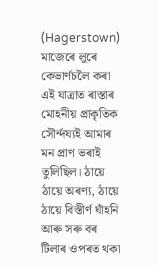(Hagerstown) মাজেৰে লুৰে কেভাৰ্ণচলৈ কৰা এই যাত্ৰাত ৰাস্তাৰ মোহনীয় প্ৰাকৃতিক সৌর্ন্দয্যই আমাৰ মন প্ৰাণ ভৰাই তুলিছিল। ঠায়ে ঠায়ে অৰণ্য, ঠায়ে ঠায়ে বিস্তীর্ণ ঘাঁহনি আৰু সৰু বৰ টিলাৰ ওপৰত থকা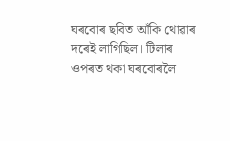ঘৰবোৰ ছবিত আঁকি থোৱাৰ দৰেই লাগিছিল। টিলাৰ ওপৰত থকা ঘৰবোৰলৈ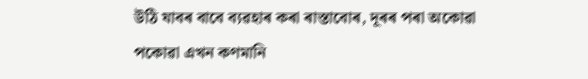উঠি যাবৰ বাবে ব্যৱহাৰ কৰা ৰাস্তাবোৰ, দূৰৰ পৰা অকোৱা পকোৱা এখন কণমানি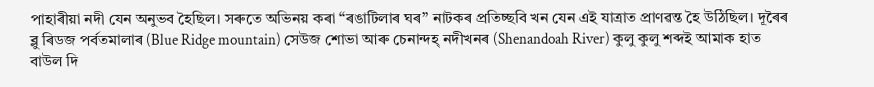পাহাৰীয়া নদী যেন অনুভব হৈছিল। সৰুতে অভিনয় কৰা “ৰঙাটিলাৰ ঘৰ” নাটকৰ প্ৰতিচ্ছবি খন যেন এই যাত্ৰাত প্ৰাণৱন্ত হৈ উঠিছিল। দূৰৈৰ ব্লু ৰিডজ পর্বতমালাৰ (Blue Ridge mountain) সেউজ শোভা আৰু চেনান্দহ্ নদীখনৰ (Shenandoah River) কুলু কুলু শব্দই আমাক হাত বাউল দি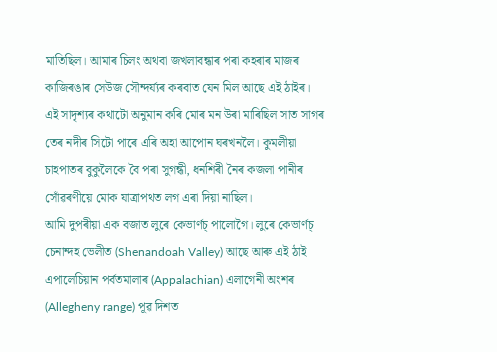মাতিছিল। আমাৰ চিলং অথবা জখলাবন্ধাৰ পৰা কহৰাৰ মাজৰ কাজিৰঙাৰ সেউজ সৌন্দৰ্য্যৰ কৰবাত যেন মিল আছে এই ঠাইৰ। এই সাদৃশ্যৰ কথাটো অনুমান কৰি মোৰ মন উৰা মাৰিছিল সাত সাগৰ তেৰ নদীৰ সিটো পাৰে এৰি অহা আপোন ঘৰখনলৈ। কুমলীয়া চাহপাতৰ বুকুলৈকে বৈ পৰা সুগন্ধী, ধনশিৰী নৈৰ কজলা পানীৰ সোঁৱৰণীয়ে মোক যাত্ৰাপথত লগ এৰা দিয়া নাছিল।
আমি দুপৰীয়া এক বজাত লুৰে কেভাৰ্ণচ্ পালোগৈ। লুৰে কেভাৰ্ণচ্ চেনান্দহ ভেলীত (Shenandoah Valley) আছে আৰু এই ঠাই এপালেচিয়ান পর্বতমালাৰ (Appalachian) এলাগেনী অংশৰ (Allegheny range) পূৱ দিশত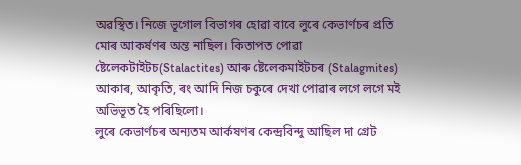অৱস্থিত। নিজে ভূগোল বিভাগৰ হোৱা বাবে লুৰে কেভাৰ্ণচৰ প্ৰতি মোৰ আকৰ্ষণৰ অন্ত নাছিল। কিতাপত পোৱা ষ্টেলেকটাইটচ(Stalactites) আৰু ষ্টেলেকমাইটচৰ (Stalagmites) আকাৰ, আকৃতি, ৰং আদি নিজ চকুৰে দেখা পোৱাৰ লগে লগে মই অভিভূত হৈ পৰিছিলো।
লুৰে কেভাৰ্ণচৰ অন্যতম আর্কষণৰ কেন্দ্ৰবিন্দু আছিল দা গ্ৰেট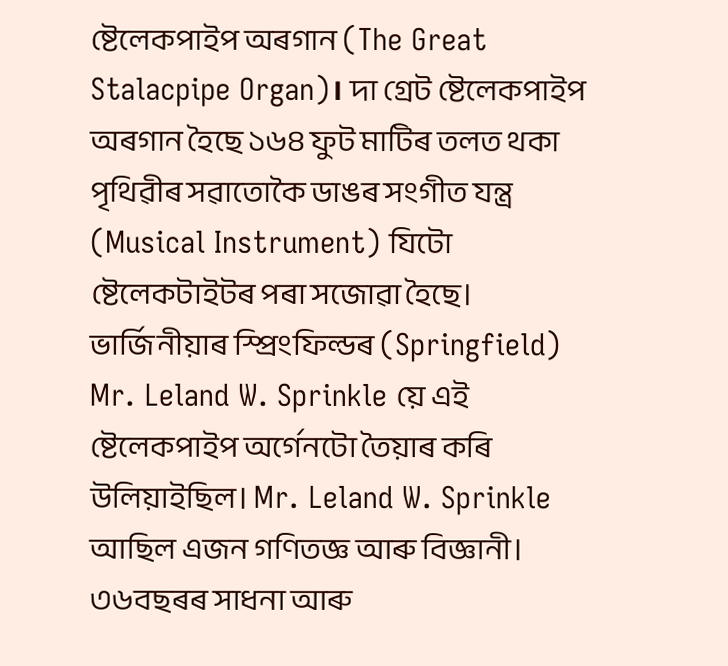ষ্টেলেকপাইপ অৰগান (The Great Stalacpipe Organ)। দা গ্ৰেট ষ্টেলেকপাইপ অৰগান হৈছে ১৬৪ ফুট মাটিৰ তলত থকা পৃথিৱীৰ সৱাতোকৈ ডাঙৰ সংগীত যন্ত্ৰ (Musical Instrument) যিটো ষ্টেলেকটাইটৰ পৰা সজোৱা হৈছে। ভার্জিনীয়াৰ স্প্ৰিংফিল্ডৰ (Springfield) Mr. Leland W. Sprinkle য়ে এই ষ্টেলেকপাইপ অৰ্গেনটো তৈয়াৰ কৰি উলিয়াইছিল। Mr. Leland W. Sprinkle আছিল এজন গণিতজ্ঞ আৰু বিজ্ঞানী। ৩৬বছৰৰ সাধনা আৰু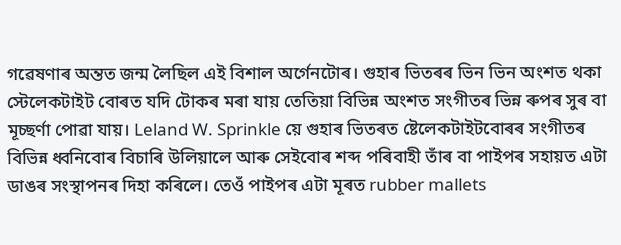গৱেষণাৰ অন্তত জন্ম লৈছিল এই বিশাল অৰ্গেনটোৰ। গুহাৰ ভিতৰৰ ভিন ভিন অংশত থকা স্টেলেকটাইট বোৰত যদি টোকৰ মৰা যায় তেতিয়া বিভিন্ন অংশত সংগীতৰ ভিন্ন ৰুপৰ সুৰ বা মূচ্ছর্ণা পোৱা যায়। Leland W. Sprinkle য়ে গুহাৰ ভিতৰত ষ্টেলেকটাইটবোৰৰ সংগীতৰ বিভিন্ন ধ্বনিবোৰ বিচাৰি উলিয়ালে আৰু সেইবোৰ শব্দ পৰিবাহী তাঁৰ বা পাইপৰ সহায়ত এটা ডাঙৰ সংস্থাপনৰ দিহা কৰিলে। তেওঁ পাইপৰ এটা মূৰত rubber mallets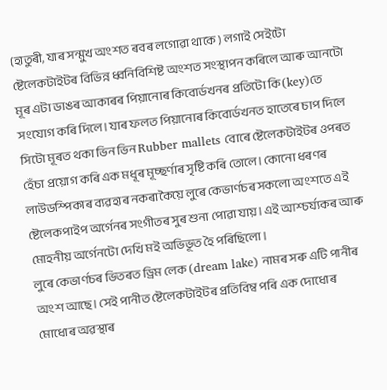(হাতুৰী, যাৰ সন্মুখ অংশত ৰবৰ লগোৱা থাকে ) লগাই সেইটো ষ্টেলেকটাইটৰ বিভিন্ন ধ্বনিবিশিষ্ট অংশত সংস্থাপন কৰিলে আৰু আনটো মূৰ এটা ডাঙৰ আকাৰৰ পিয়ানোৰ কিবোর্ডখনৰ প্ৰতিটো কি(key)তে সংযোগ কৰি দিলে। যাৰ ফলত পিয়ানোৰ কিবোর্ডখনত হাতেৰে চাপ দিলে সিটো মূৰত থকা ভিন ভিন Rubber mallets বোৰে ষ্টেলেকটাইটৰ ওপৰত হেঁচা প্ৰয়োগ কৰি এক মধূৰ মূচ্ছর্ণাৰ সৃষ্টি কৰি তোলে। কোনো ধৰণৰ লাউডস্পিকাৰ ব্যৱহাৰ নকৰাকৈয়ে লুৰে কেভাৰ্ণচৰ সকলো অংশতে এই ষ্টেলেকপাইপ অৰ্গেনৰ সংগীতৰ সুৰ শুনা পোৱা যায়। এই আশ্চৰ্য্যকৰ আৰু মোহনীয় অৰ্গেনটো দেখি মই অভিভূত হৈ পৰিছিলো।
লুৰে কেভাৰ্ণচৰ ভিতৰত ড্ৰিম লেক (dream lake) নামৰ সৰু এটি পানীৰ অংশ আছে। সেই পানীত ষ্টেলেকটাইটৰ প্ৰতিবিম্ব পৰি এক দোধোৰ মোধোৰ অৱস্থাৰ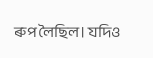ৰুপ লৈছিল। যদিও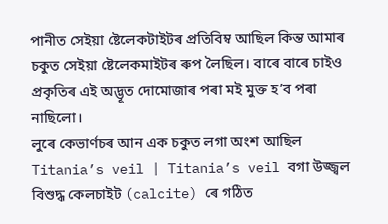পানীত সেইয়া ষ্টেলেকটাইটৰ প্ৰতিবিম্ব আছিল কিন্ত আমাৰ চকুত সেইয়া ষ্টেলেকমাইটৰ ৰুপ লৈছিল। বাৰে বাৰে চাইও প্ৰকৃতিৰ এই অদ্ভূত দোমোজাৰ পৰা মই মুক্ত হ’ব পৰা নাছিলো।
লুৰে কেভাৰ্ণচৰ আন এক চকুত লগা অংশ আছিল Titania’s veil | Titania’s veil বগা উজ্জ্বল বিশুদ্ধ কেলচাইট (calcite) ৰে গঠিত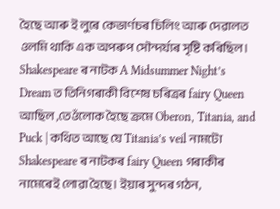হৈছে আৰু ই লুৰে কেভাৰ্ণচৰ চিলিং আৰু দেৱালত ওলমি থাকি এক অপৰুপ সৌন্দৰ্য্যৰ সৃষ্টি কৰিছিল। Shakespeare ৰ নাটক A Midsummer Night’s Dream ত তিনিগৰাকী বিশেষ চৰিত্ৰৰ fairy Queen আছিল ,তেওঁলোক হৈছে ক্ৰমে Oberon, Titania, and Puck | কথিত আছে যে Titania’s veil নামটো Shakespeare ৰ নাটকৰ fairy Queen গৰাকীৰ নামেৰেই লোৱা হৈছে। ইয়াৰ সুন্দৰ গঠন,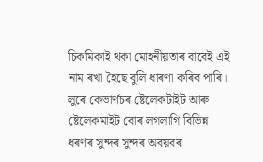চিকমিকাই থকা মোহনীয়তাৰ বাবেই এই নাম ৰখা হৈছে বুলি ধাৰণা কৰিব পাৰি।
লুৰে কেভাৰ্ণচৰ ষ্টেলেকটাইট আৰু ষ্টেলেকমাইট বোৰ লগলাগি বিভিন্ন ধৰণৰ সুন্দৰ সুন্দৰ অবয়বৰ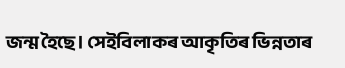জন্ম হৈছে। সেইবিলাকৰ আকৃতিৰ ভিন্নতাৰ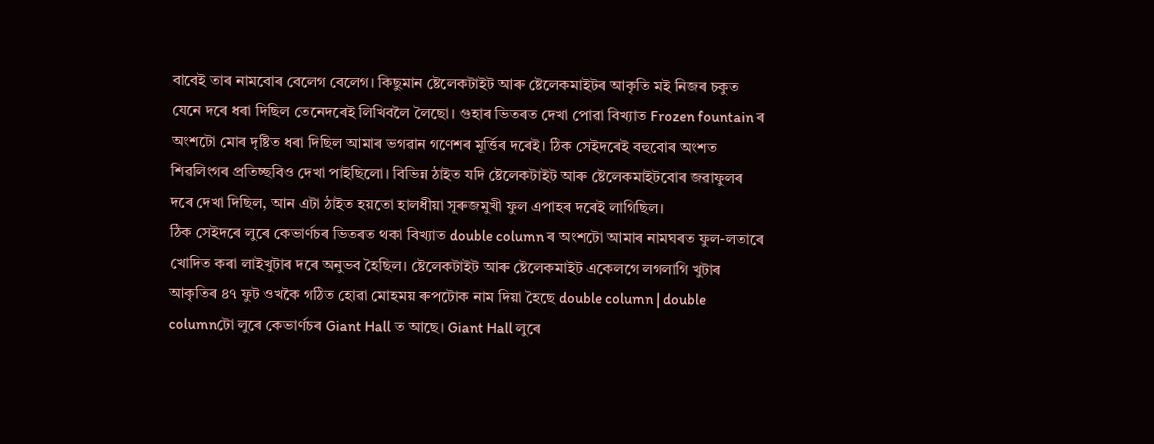বাবেই তাৰ নামবোৰ বেলেগ বেলেগ। কিছুমান ষ্টেলেকটাইট আৰু ষ্টেলেকমাইটৰ আকৃতি মই নিজৰ চকুত যেনে দৰে ধৰা দিছিল তেনেদৰেই লিখিবলৈ লৈছো। গুহাৰ ভিতৰত দেখা পোৱা বিখ্যাত Frozen fountain ৰ অংশটো মোৰ দৃষ্টিত ধৰা দিছিল আমাৰ ভগৱান গণেশৰ মূর্ত্তিৰ দৰেই। ঠিক সেইদৰেই বহুবোৰ অংশত শিৱলিংগৰ প্ৰতিচ্ছবিও দেখা পাইছিলো। বিভিন্ন ঠাইত যদি ষ্টেলেকটাইট আৰু ষ্টেলেকমাইটবোৰ জৱাফুলৰ দৰে দেখা দিছিল, আন এটা ঠাইত হয়তো হালধীয়া সূৰুজমুখী ফুল এপাহৰ দৰেই লাগিছিল।
ঠিক সেইদৰে লুৰে কেভাৰ্ণচৰ ভিতৰত থকা বিখ্যাত double column ৰ অংশটো আমাৰ নামঘৰত ফুল-লতাৰে খোদিত কৰা লাইখুটাৰ দৰে অনুভব হৈছিল। ষ্টেলেকটাইট আৰু ষ্টেলেকমাইট একেলগে লগলাগি খুটাৰ আকৃতিৰ ৪৭ ফুট ওখকৈ গঠিত হোৱা মোহময় ৰুপটোক নাম দিয়া হৈছে double column | double columnটো লুৰে কেভাৰ্ণচৰ Giant Hall ত আছে। Giant Hall লুৰে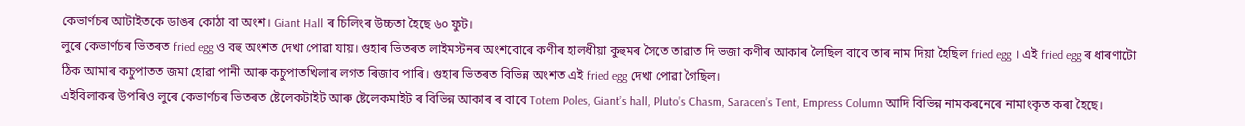কেভাৰ্ণচৰ আটাইতকে ডাঙৰ কোঠা বা অংশ। Giant Hall ৰ চিলিংৰ উচ্চতা হৈছে ৬০ ফুট।
লুৰে কেভাৰ্ণচৰ ভিতৰত fried egg ও বহু অংশত দেখা পোৱা যায়। গুহাৰ ভিতৰত লাইমস্টনৰ অংশবোৰে কণীৰ হালধীয়া কুহুমৰ সৈতে তাৱাত দি ভজা কণীৰ আকাৰ লৈছিল বাবে তাৰ নাম দিয়া হৈছিল fried egg । এই fried egg ৰ ধাৰণাটো ঠিক আমাৰ কচুপাতত জমা হোৱা পানী আৰু কচুপাতখিলাৰ লগত ৰিজাব পাৰি। গুহাৰ ভিতৰত বিভিন্ন অংশত এই fried egg দেখা পোৱা গৈছিল।
এইবিলাকৰ উপৰিও লুৰে কেভাৰ্ণচৰ ভিতৰত ষ্টেলেকটাইট আৰু ষ্টেলেকমাইট ৰ বিভিন্ন আকাৰ ৰ বাবে Totem Poles, Giant’s hall, Pluto’s Chasm, Saracen’s Tent, Empress Column আদি বিভিন্ন নামকৰনেৰে নামাংকৃত কৰা হৈছে।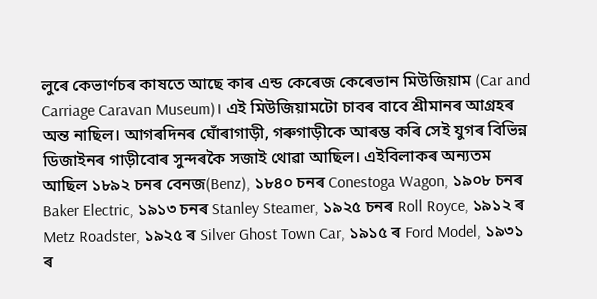লুৰে কেভাৰ্ণচৰ কাষতে আছে কাৰ এন্ড কেৰেজ কেৰেভান মিউজিয়াম (Car and Carriage Caravan Museum)। এই মিউজিয়ামটো চাবৰ বাবে শ্ৰীমানৰ আগ্ৰহৰ অন্ত নাছিল। আগৰদিনৰ ঘোঁৰাগাড়ী, গৰুগাড়ীকে আৰম্ভ কৰি সেই যুগৰ বিভিন্ন ডিজাইনৰ গাড়ীবোৰ সুন্দৰকৈ সজাই থোৱা আছিল। এইবিলাকৰ অন্যতম আছিল ১৮৯২ চনৰ বেনজ(Benz), ১৮৪০ চনৰ Conestoga Wagon, ১৯০৮ চনৰ Baker Electric, ১৯১৩ চনৰ Stanley Steamer, ১৯২৫ চনৰ Roll Royce, ১৯১২ ৰ Metz Roadster, ১৯২৫ ৰ Silver Ghost Town Car, ১৯১৫ ৰ Ford Model, ১৯৩১ ৰ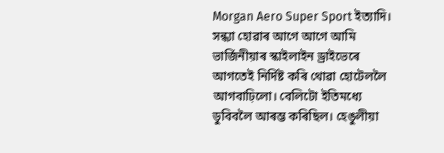Morgan Aero Super Sport ইত্যাদি।
সন্ধ্যা হোৱাৰ আগে আগে আমি ভার্জিনীয়াৰ স্কাইলাইন ড্ৰাইভেৰে আগতেই নিৰ্দিষ্ট কৰি থোৱা হোটেললৈ আগবাঢ়িলো। বেলিটো ইতিমধ্যে ডুবিবলৈ আৰম্ভ কৰিছিল। হেঙুলীয়া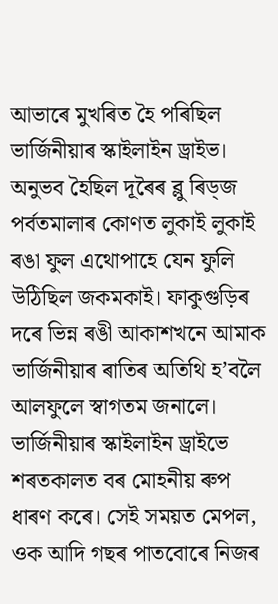আভাৰে মুখৰিত হৈ পৰিছিল ভার্জিনীয়াৰ স্কাইলাইন ড্ৰাইভ। অনুভব হৈছিল দূৰৈৰ ব্লু ৰিড্জ পর্বতমালাৰ কোণত লুকাই লুকাই ৰঙা ফুল এথোপাহে যেন ফুলি উঠিছিল জকমকাই। ফাকুগুড়িৰ দৰে ভিন্ন ৰঙী আকাশখনে আমাক ভার্জিনীয়াৰ ৰাতিৰ অতিথি হ’বলৈ আলফুলে স্বাগতম জনালে। ভার্জিনীয়াৰ স্কাইলাইন ড্ৰাইভে শৰতকালত বৰ মোহনীয় ৰুপ ধাৰণ কৰে। সেই সময়ত মেপল, ওক আদি গছৰ পাতবোৰে নিজৰ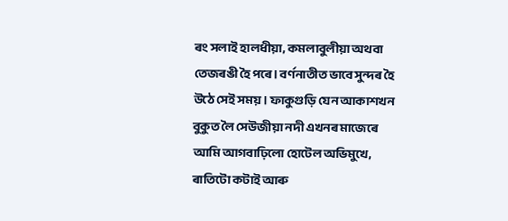ৰং সলাই হালধীয়া, কমলাবুলীয়া অথবা তেজৰঙী হৈ পৰে। বর্ণনাতীত ভাবে সুন্দৰ হৈ উঠে সেই সময়। ফাকুগুড়ি যেন আকাশখন বুকুত লৈ সেউজীয়া নদী এখনৰ মাজেৰে আমি আগবাঢ়িলো হোটেল অভিমুখে, ৰাতিটো কটাই আৰু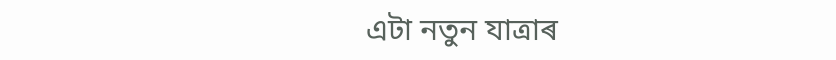এটা নতুন যাত্ৰাৰ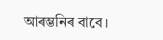আৰম্ভনিৰ বাবে।